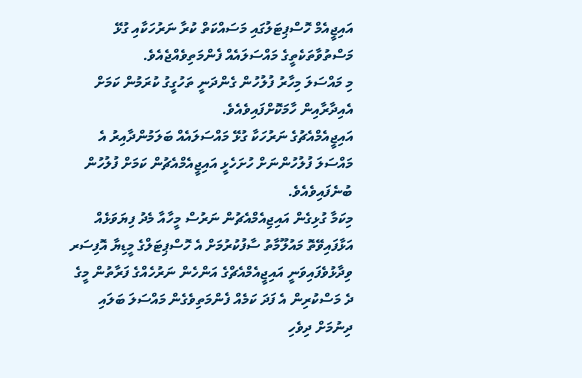އައިޖީއެމް ހޮސްޕިޓަލުގައި މަސައްކަތް ކުރާ ނަރުހަކާއި ގުޅޭ މަސްތުވާތަކެތީގެ މައްސަލައެއް ފެންމަތިވެއްޖެއެވެ.
މި މައްސަލަ މިހާރު ފުލުހުން ގެންދަނީ ތަހުގީގު ކުރަމުން ކަމަށް އެއިދާރާއިން ހާމަކޮށްފައިވެއެވެ.
އައިޖީއެމްއެޗުގެ ނަރުހަކާ ގުޅޭ މައްސަލައެއް ބަލަމުންދާއިރު އެ މައްސަލަ ފުލުހުންނަށް ހުށަހެޅީ އައިޖީއެމްއެޗުން ކަމަށް ފުލުހުން ބުނެފައިވެއެވެ.
މިކަމާ ގުޅިގެން އައިޖިއެމްއެޗުން ނަރުސް މީހާއާ މެދު ފިޔަވަޅެއް އަޅާފައިވޭތޮ މައުލޫމާތު ސާފުކުރުމަށް އެ ހޮސްޕިޓަލްގެ މީޑިޔާ އޮފިސަރ ވިދާޅުވެފައިވަނީ އައިޖީއެމްއެޗްގެ އަންހެން ނަރުހެއްގެ ފަރާތުން މީގެ ދެ މަސްކުރިން އެ ފަދަ ކަމެއް ފެންމަތިވެގެން މައްސަލަ ބަލައި ދިނުމަށް ދިވެހި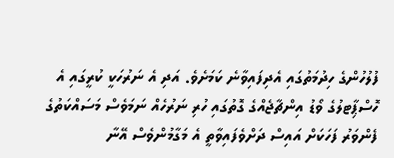ފުލުހުންގެ ހިދުމަތުގައި އެދިފައިވާނެ ކަމަށެވެ. އަދި އެ ނަރުހަކީ ކުރީގައި އެ ހޮސްޕިާޓލުގެ ވޯޑު އިންޗާޖެއްގެ ގޮތުގައި ހުރި ނަރުހެއް ނަމަވެސް މަސައްކަތުގެ ފެންވަރު ފަހަކަށް އައިސް ދަށްވެފައިވާތީ އެ މަގާމުންވެސް އޭނާ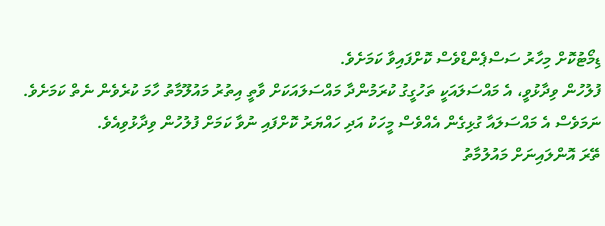ޑިމޯޓުކޮށް މިހާރު ސަސްޕެންޑްވެސް ކޮށްފައިވާ ކަމަށެވެ.
ފުލުހުން ވިދާޅުވީ، އެ މައްސަލައަކީ ތަހުގީގު ކުރަމުންދާ މައްސަލައަކަށް ވާތީ އިތުރު މައުލޫމާތު ހާމަ ކުރެވެން ނެތް ކަމަށެވެ. ނަމަވެސް އެ މައްސަލައާ ގުޅިގެން އެއްވެސް މީހަކު އަދި ހައްޔަރު ކޮށްފައި ނުވާ ކަމަށް ފުލުހުން ވިދާޅުވިއެވެ.
ތޭރަ އޮންލައިނަށް މައުލުމާތު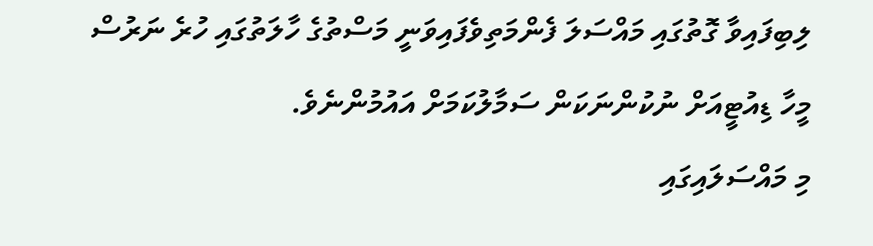ލިބިފައިވާ ގޮތުގައި މައްސަލަ ފެންމަތިވެފައިވަނީ މަސްތުގެ ހާލަތުގައި ހުރެ ނަރުސް މީހާ ޑިއުޓީއަށް ނުކުންނަކަން ސަމާލުކަމަށް އައުމުންނެވެ.
މި މައްސަލައިގައި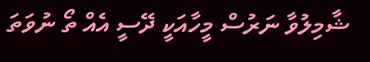ޝާމިލުވާ ނަރުސް މީހާއަކީ ދޭސީ އެއް ތޯ ނުވަތަ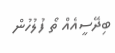ބިދޭސީއެއް ތޯ ފުލުހުން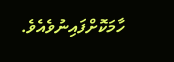ހާމަކޮށްފައިނުވެއެވެ.